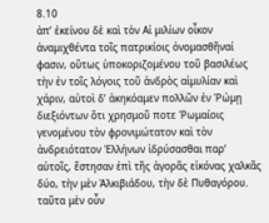8.10
ἀπʼ ἐκείνου δὲ καὶ τὸν Αἰ μιλίων οἶκον ἀναμιχθέντα τοῖς πατρικίοις ὀνομασθῆναί φασιν, οὕτως ὑποκοριζομένου τοῦ βασιλέως τὴν ἐν τοῖς λόγοις τοῦ ἀνδρὸς αἱμυλίαν καὶ χάριν, αὐτοὶ δ’ ἀκηκόαμεν πολλῶν ἐν Ῥώμῃ διεξιόντων ὅτι χρησμοῦ ποτε Ῥωμαίοις γενομένου τὸν φρονιμώτατον καὶ τὸν ἀνδρειότατον Ἑλλήνων ἱδρύσασθαι παρʼ αὑτοῖς, ἔστησαν ἐπὶ τῆς ἀγορᾶς εἰκόνας χαλκᾶς δύο, τὴν μὲν Ἀλκιβιάδου, τὴν δὲ Πυθαγόρου. ταῦτα μὲν οὖν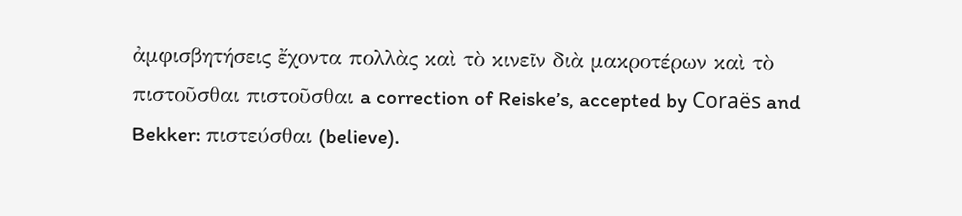ἀμφισβητήσεις ἔχοντα πολλὰς καὶ τὸ κινεῖν διὰ μακροτέρων καὶ τὸ πιστοῦσθαι πιστοῦσθαι a correction of Reiske’s, accepted by Coraës and Bekker: πιστεύσθαι (believe).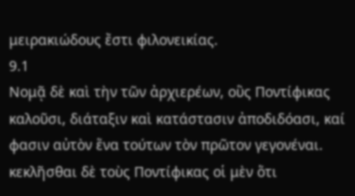μειρακιώδους ἔστι φιλονεικίας.
9.1
Νομᾷ δὲ καὶ τὴν τῶν ἀρχιερέων, οὓς Ποντίφικας καλοῦσι, διάταξιν καὶ κατάστασιν ἀποδιδόασι, καί φασιν αὐτὸν ἕνα τούτων τὸν πρῶτον γεγονέναι. κεκλῆσθαι δὲ τοὺς Ποντίφικας οἱ μὲν ὅτι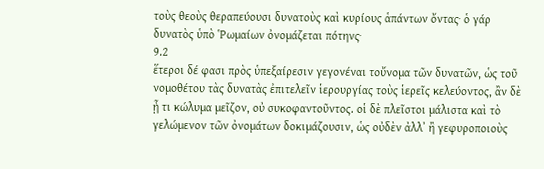τοὺς θεοὺς θεραπεύουσι δυνατοὺς καὶ κυρίους ἁπάντων ὄντας· ὁ γάρ δυνατὸς ὑπὸ Ῥωμαίων ὀνομάζεται πότηνς·
9.2
ἕτεροι δέ φασι πρὸς ὑπεξαίρεσιν γεγονέναι τοὔνομα τῶν δυνατῶν, ὡς τοῦ νομοθέτου τὰς δυνατὰς ἐπιτελεῖν ἱερουργίας τοὺς ἱερεῖς κελεύοντος, ἂν δὲ ᾖ τι κώλυμα μεῖζον, οὐ συκοφαντοῦντος. οἱ δὲ πλεῖστοι μάλιστα καὶ τὸ γελώμενον τῶν ὀνομάτων δοκιμάζουσιν, ὡς οὐδὲν ἀλλʼ ἢ γεφυροποιοὺς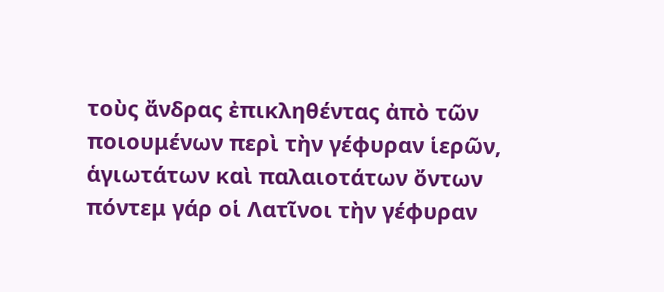τοὺς ἄνδρας ἐπικληθέντας ἀπὸ τῶν ποιουμένων περὶ τὴν γέφυραν ἱερῶν, ἁγιωτάτων καὶ παλαιοτάτων ὄντων πόντεμ γάρ οἱ Λατῖνοι τὴν γέφυραν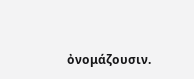ὀνομάζουσιν.